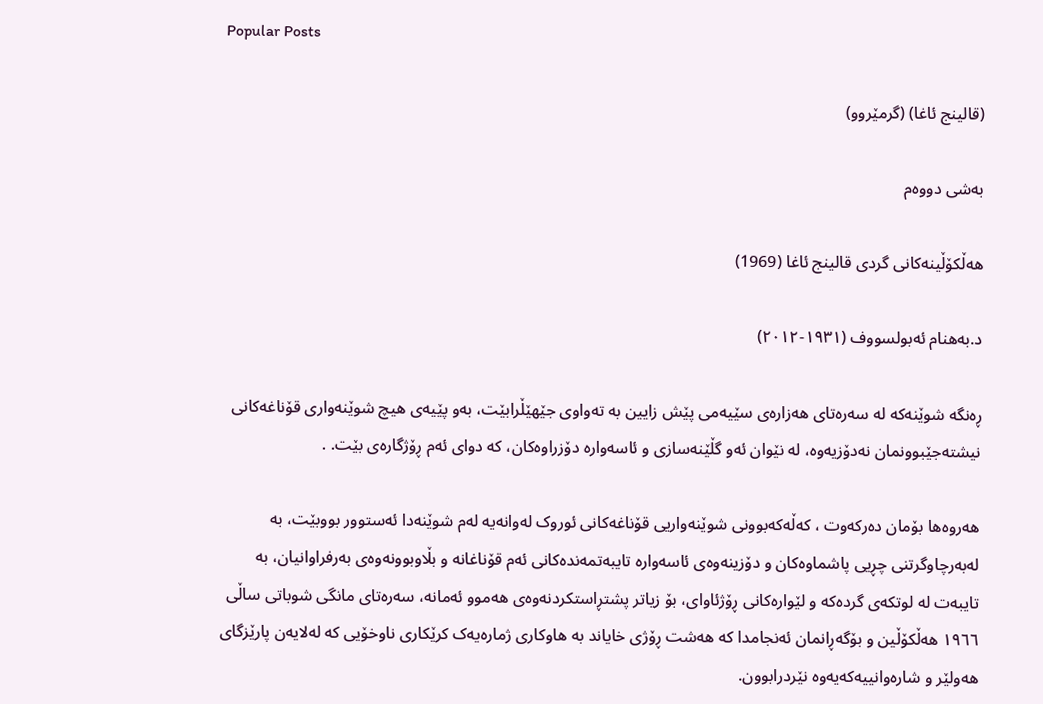Popular Posts

(قالینج ئاغا) (گرمێروو)

بەشى دووەم

ھەڵکۆڵينەکانى گردی قالینج ئاغا (1969)

د.بەھنام ئەبولسووف (١٩٣١-٢٠١٢)

ڕەنگە شوێنەکە لە سەرەتای ھەزارەی سێیەمی پێش زایین بە تەواوی جێھێڵرابێت، بەو پێیەی ھیچ شوێنەواری قۆناغەکانی نیشتەجێبوونمان نەدۆزیەوە، لە نێوان ئەو گڵێنەسازی و ئاسەوارە دۆزراوەكان، کە دوای ئەم ڕۆژگارەی بێت. .

ھەروەھا بۆمان دەرکەوت ، کەڵەکەبوونی شوێنەواریی قۆناغەکانی ئوروک لەوانەیە لەم شوێنەدا ئەستوور بووبێت، بە لەبەرچاوگرتنی چڕیی پاشماوەکان و دۆزینەوەی ئاسەوارە تایبەتمەندەكانی ئەم قۆناغانە و بڵاوبوونەوەی بەرفراوانیان، بە تایبەت لە لوتکەی گردەکە و لێوارەکانی ڕۆژئاوای، بۆ زیاتر پشتڕاستکردنەوەی ھەموو ئەمانە، سەرەتای مانگی شوباتی ساڵی ١٩٦٦ ھەڵکۆڵین و بۆگەڕانمان ئەنجامدا کە ھەشت ڕۆژی خایاند بە ھاوکاری ژمارەیەک کرێکاری ناوخۆیی کە لەلایەن پارێزگای ھەولێر و شارەوانییەکەیەوە نێردرابوون.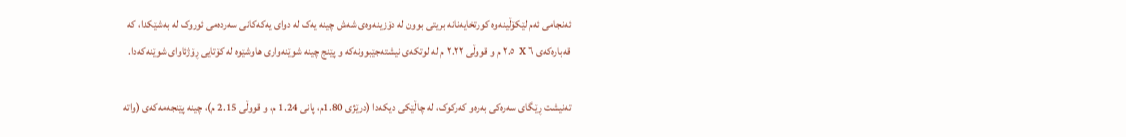ئەنجامی ئەم لێکۆڵینەوە کورتخایەنانە بریتی بوون لە دۆزینەوەی شەش چینە یەک لە دوای یەکەکانی سەردەمی ئوروک لە بەشێکدا، کە قەبارەکەی ٦ x ٢.٥ م و قووڵی ٢.٢٢ م لە لوتکەی نیشتەجێبوونەکە و پێنج چینە شوێنەواری ھاوشێوە لە کۆتایی ڕۆژئاوای شوێنەکەدا.

تەنیشت ڕێگای سەرەکی بەرەو کەرکوک، لە چاڵێکی دیکەدا (درێژی 1.80م، پانی 1.24 م، و قووڵی 2.15 م)، چینە پێنجەمەکەی (واتە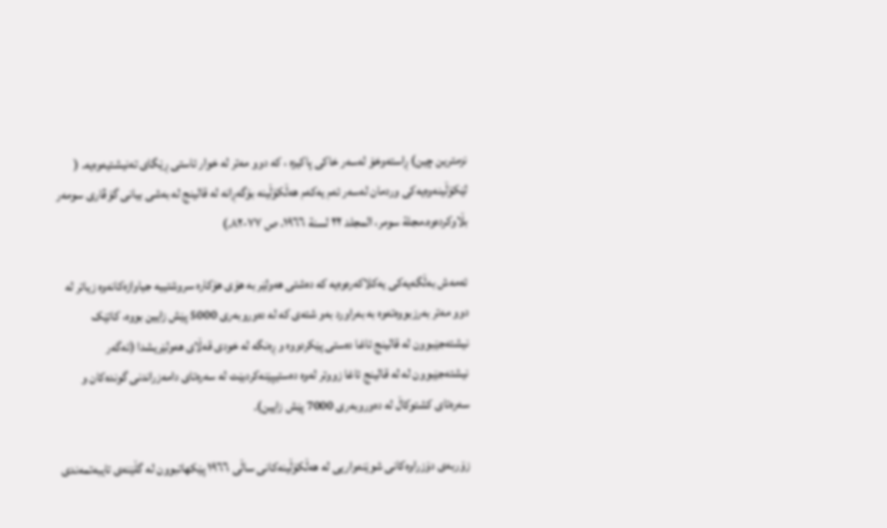نزمترین چین) ڕاستەوخۆ لەسەر خاکی پاکیزە ، کە دوو مەتر لە خوار ئاستی ڕێگای تەنیشتيەوەیە. ( لێکۆڵینەوەیەکی وردمان لەسەر ئەم یەکەم هەڵکۆڵینە بۆگەڕانە لە قالینج لە بەشی بیانی گۆڤاری سومەر بڵاوکردەوە.مجلة سومر، المجلد ٢٢ لسنة ١٩٦٦، ص ٧٧-٨٢.)

ئەمەش بەڵگەیەکی یەکلاکەرەوەیە کە دەشتی هەولێر بە هۆی هۆکارە سروشتییە جیاوازەکانەوە زیاتر لە دوو مەتر بەرزبووەتەوە بە بەراورد بەو شتەی کە لە دەوروبەری 5000 پێش زایین بووە، کاتێک نیشتەجێبوون لە قالینج ئاغا دەستی پێکردووە و ڕەنگە لە خودی قەڵای هەولێریشدا (ئەگەر نیشتەجێبوون لە لە قالینج ئاغا زووتر لەوە دەستیپێنەکردبێت لە سەرەتای دامەزراندنی گوندەکان و سەرەتای کشتوکاڵ لە دەوروبەری 7000 پێش زایین).

زۆربەی دۆزراوەکانی شوێنەواریی لە هەڵکۆڵینەکانی ساڵی ١٩٦٦ پێکهاتبوون لە گڵێنەى تایبەتمەندی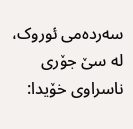سەردەمی ئوروک، لە سێ جۆری ناسراوی خۆیدا: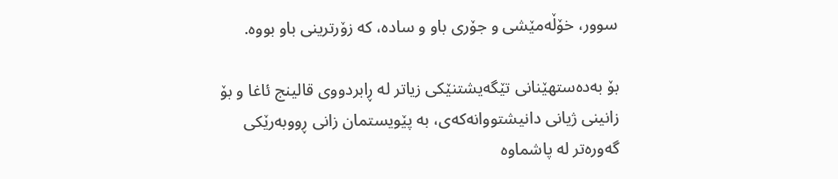سوور، خۆڵەمێشی و جۆری باو و سادە، کە زۆرترینى باو بووە.

بۆ بەدەستهێنانی تێگەیشتنێکی زیاتر لە ڕابردووی قالینج ئاغا و بۆ زانینی ژیانی دانیشتووانەکەی، بە پێویستمان زانی ڕووبەرێکی گەورەتر لە پاشماوە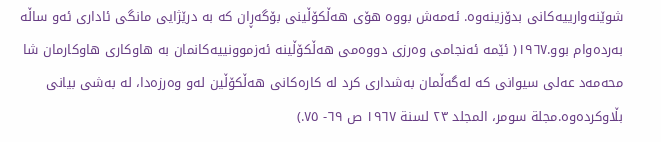شوێنەوارییەکانی بدۆزینەوە. ئەمەش بووە هۆی هەڵکۆڵینی بۆگەڕان کە بە درێژایی مانگی ئاداری ئەو ساڵە بەردەوام بوو.١٩٦٧( ئێمە ئەنجامی وەرزی دووەمی هەڵکۆڵینە ئەزموونییەکانمان بە هاوکاری هاوکارمان شا محەمەد عەلی سیوانی کە لەگەڵمان بەشداری کرد لە کارەکانی هەڵکۆڵین لەو وەرزەدا، لە بەشی بيانى بڵاوکردەوە.مجلة سومر، المجلد ٢٣ لسنة ١٩٦٧ ص ٦٩- ٧٥.)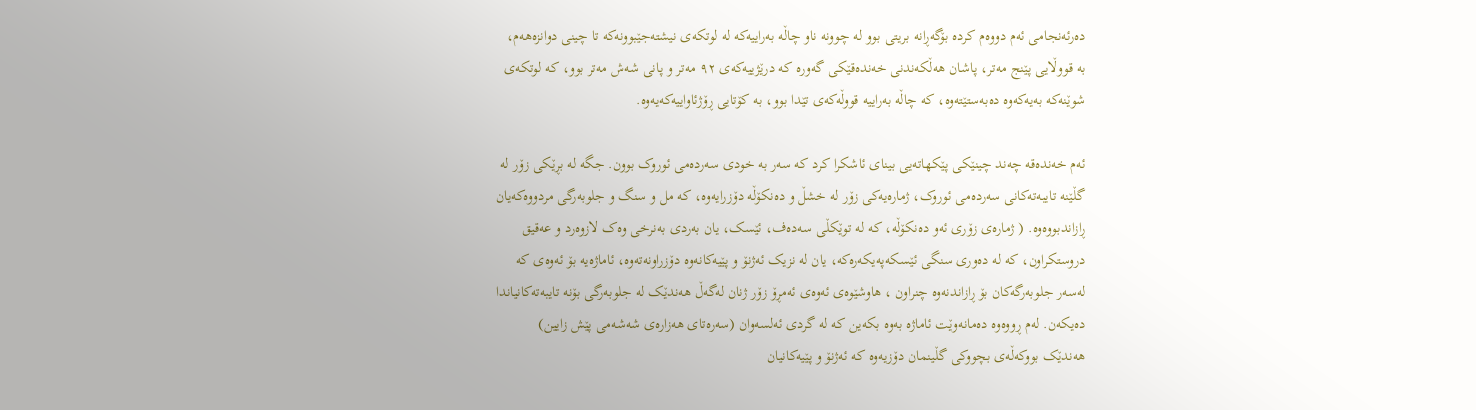دەرئەنجامی ئەم دووەم کردە بۆگەڕانە بریتی بوو لە چوونە ناو چاڵە بەراییەکە لە لوتکەی نیشتەجێبوونەکە تا چینی دوانزەھەم، بە قووڵایی پێنج مەتر، پاشان ھەڵکەندنی خەندەقێکی گەورە کە درێژییەکەی ٩٢ مەتر و پانی شەش مەتر بوو، کە لوتکەی شوێنەکە بەیەکەوە دەبەستێتەوە، کە چاڵە بەراییە قووڵەکەی تێدا بوو، بە کۆتایی ڕۆژئاواییەکەیەوە.

ئەم خەندەقە چەند چینێکی پێکھاتەیی بینای ئاشکرا کرد کە سەر بە خودی سەردەمی ئوروک بوون. جگە لە بڕێکی زۆر لە گڵێنە تایبەتەکانی سەردەمی ئوروک، ژمارەیەکی زۆر لە خشڵ و دەنکۆڵە دۆزرایەوە، کە مل و سنگ و جلوبەرگی مردووەکەیان ڕازاندبووەوە. ( ژمارەی زۆری ئەو دەنکۆڵە، کە لە توێکڵی سەدەف، ئێسک، یان بەردی بەنرخی وەک لازوەرد و عەقیق دروستکراون، کە لە دەوری سنگی ئێسکەپەیکەرەکە، یان لە نزیک ئەژنۆ و پێیەکانەوە دۆزراونەتەوە، ئاماژەیە بۆ ئەوەی کە لەسەر جلوبەرگەکان بۆ ڕازاندنەوە چنراون ، ھاوشێوەی ئەوەی ئەمڕۆ زۆر ژنان لەگەڵ ھەندێک لە جلوبەرگی بۆنە تایبەتەکانیاندا دەیکەن. لەم ڕووەوە دەمانەوێت ئاماژە بەوە بکەین کە لە گردی ئەلسەوان (سەرەتای ھەزارەی شەشەمی پێش زایین) ھەندێک بووکەڵەی بچووکی گڵینمان دۆزیەوە کە ئەژنۆ و پێیەکانیان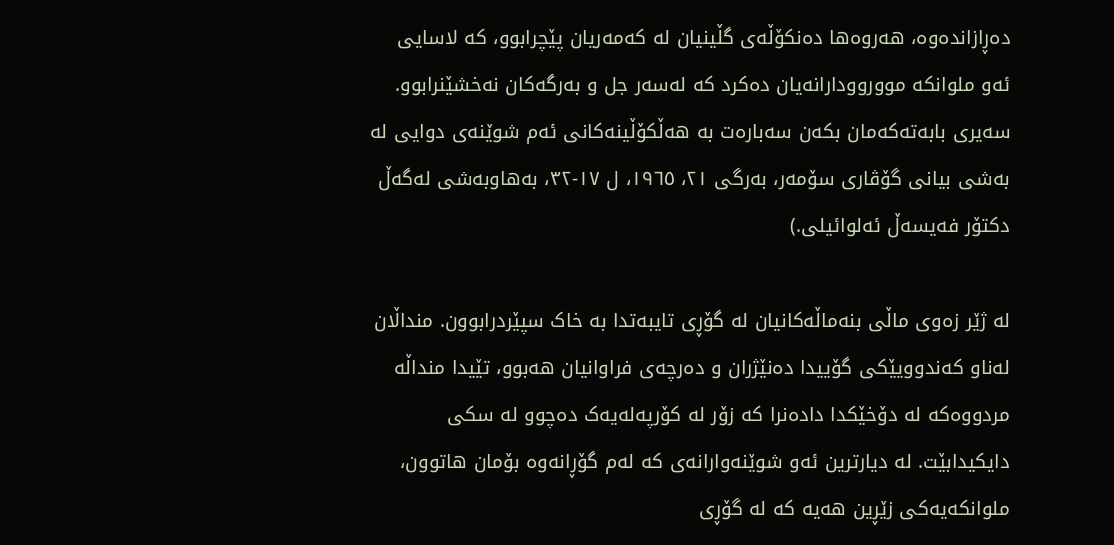دەڕازاندەوە، ھەروەھا دەنکۆڵەی گڵینیان لە کەمەریان پێچرابوو، کە لاسایی ئەو ملوانکە مووروودارانەیان دەکرد کە لەسەر جل و بەرگەکان نەخشێنرابوو. سەیری بابەتەکەمان بکەن سەبارەت بە ھەڵکۆڵینەکانی ئەم شوێنەی دوایی لە بەشی بیانی گۆڤاری سۆمەر، بەرگی ٢١، ١٩٦٥، ل ١٧-٣٢، بەھاوبەشی لەگەڵ دکتۆر فەیسەڵ ئەلوائیلی.)

لە ژێر زەوى ماڵی بنەماڵەکانیان لە گۆڕی تایبەتدا بە خاک سپێردرابوون. منداڵان لەناو كەندوويێکی گۆییدا دەنێژران و دەرچەی فراوانیان هەبوو، تێیدا منداڵە مردووەکە لە دۆخێکدا دادەنرا کە زۆر لە کۆرپەلەیەک دەچوو لە سکی دایکیدابێت. لە دیارترین ئەو شوێنەوارانەی کە لەم گۆڕانەوە بۆمان هاتوون، ملوانكه‌یەکی زێڕین هەیە کە لە گۆڕی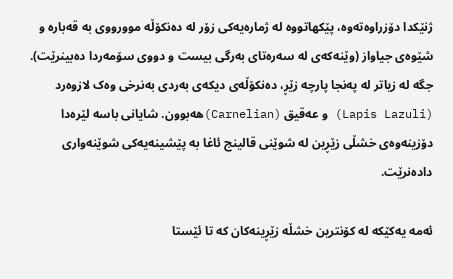ژنێکدا دۆزراوەتەوە، پێکهاتووە لە ژمارەیەکی زۆر لە دەنکۆڵە موورووى بە قەبارە و شێوەی جیاواز (وێنەکەی لە سەرەتای بەرگی بیست و دووی سۆمەردا دەبینرێت). جگە لە زیاتر لە پەنجا پارچە زێڕ، دەنکۆڵەی دیکەی بەردی بەنرخی وەک لازوەرد (Lapis Lazuli) و عەقيق (Carnelian)هەبوون. شایانی باسە لێرەدا دۆزینەوەی خشڵى زێڕین لە شوێنی قالینج ئاغا بە پێشینەیەکی شوێنەواری دادەنرێت.

ئەمە یەکێکە لە کۆنترین خشڵە زێڕینەکان کە تا ئێستا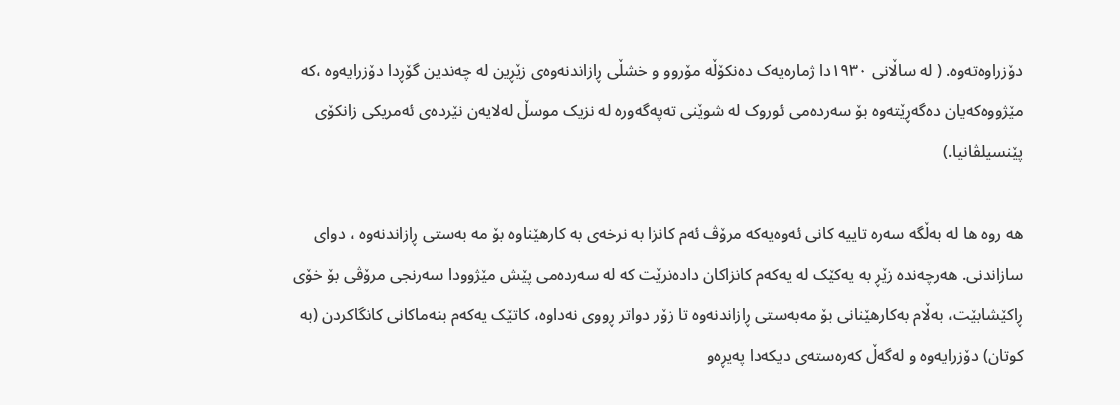دۆزراوەتەوە. ( لە ساڵانی ١٩٣٠دا ژمارەیەک دەنکۆڵە مۆروو و خشڵی ڕازاندنەوەی زێڕین لە چەندین گۆڕدا دۆزرایەوە ،کە مێژووەکەیان دەگەڕێتەوە بۆ سەردەمی ئوروک لە شوێنی تەپەگەورە لە نزیک موسڵ لەلایەن نێردەی ئەمریکی زانکۆی پێنسیلڤانیا.)

ھە روە ھا لە بەڵگە سەرە تاییە کانی ئەوەیەکە مرۆڤ ئەم کانزا بە نرخەی بە کارھێناوە بۆ مە بەستی ڕازاندنەوە ، دوای سازاندنی. ھەرچەندە زێڕ بە یەکێک لە یەکەم کانزاکان دادەنرێت کە لە سەردەمی پێش مێژوودا سەرنجی مرۆڤی بۆ خۆی ڕاکێشابێت، بەڵام بەکارھێنانی بۆ مەبەستی ڕازاندنەوە تا زۆر دواتر ڕووی نەداوە، کاتێک یەکەم بنەماکانی کانگاکردن (بە کوتان) دۆزرایەوە و لەگەڵ کەرەستەی دیکەدا پەیڕەو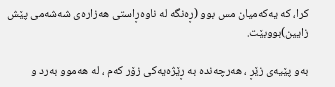کرا، کە یەکەمیان مس بوو (ڕەنگە لە ناوەڕاستی ھەزارەی شەشەمی پێش زایین)بووبێت.

بەو پێیەی زێڕ ، ھەرچەندە بە ڕێژەیەکی زۆر کەم ، لە ھەموو بەرد و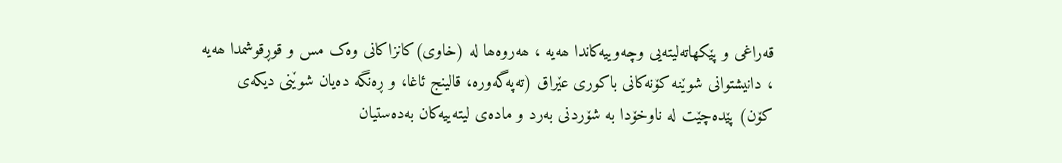قەراغی و پێکھاتەليتەيى وچەويیەکاندا ھەیە ، ھەروەھا لە (خاوى)کانزاکانی وەک مس و قوڕقوشمدا ھەیە ، دانیشتوانی شوێنە کۆنەکانی باکوری عێراق (تەپەگەورە، قالینج ئاغا، و ڕەنگە دەیان شوێنی دیکەی کۆن) پێدەچێت لە ناوخۆدا بە شۆردنی بەرد و مادەی لیتەییەکان بەدەستیان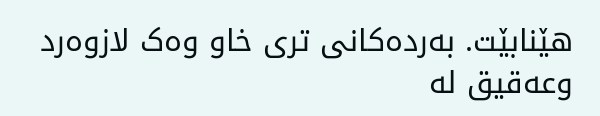ھێنابێت. بەردەکانی تری خاو وەک لازوەرد وعەقیق لە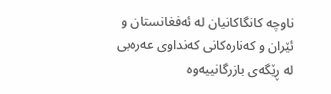ناوچە کانگاکانیان لە ئەفغانستان و ئێران و کەنارەکانی کەنداوی عەرەبی لە ڕێگەی بازرگانییەوە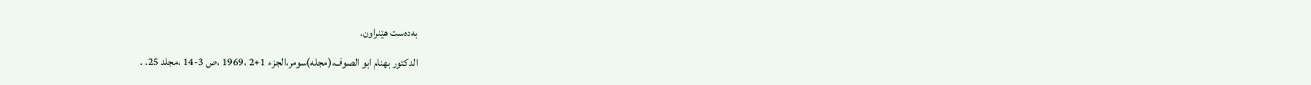بەدەست ھێنراون.

الدكتور بهنام ابو الصوف،(مجله‌)سومر،الجزء 1+2 ،1969 ،ص 3-14 ،مجلد 25. .